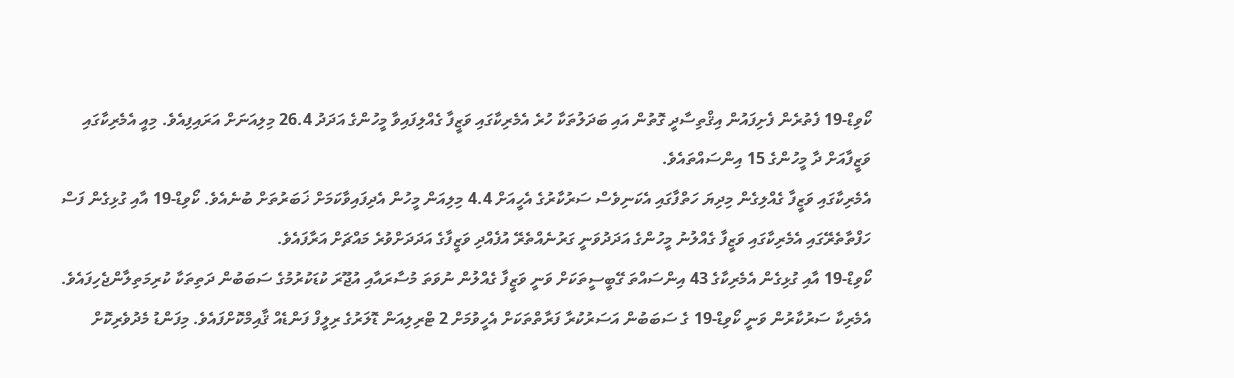ކޯވިޑް-19 ފެތުރެން ފެށިފައުން އިޤްތިސާދީ ގޮތުން އައި ބަދަލުތަކާ ހުރެ އެމެރިކާގައި ވަޒީފާ ގެއްލިފައިވާ މީހުންގެ އަދަދު 26.4 މިލިއަނަށް އަރައިފިއެވެ. މިއީ އެމެރިކާގައި ވަޒީފާއަށް ދާ މީހުންގެ 15 އިންސައްތައެވެ.
އެމެރިކާގައި ވަޒީފާ ގެއްލިގެން މިދިޔަ ހަތްފާގައި އެކަނިވެސް ސަރުކާރުގެ އެހީއަށް 4.4 މިލިއަން މީހުން އެދިފައިވާކަމަށް ޚަބަރުތަށް ބުނެއެވެ. ކޯވިޑް-19 އާއި ގުޅިގެން ފަސް ހަފްތާތެރޭގައި އެމެރިކާގައި ވަޒީފާ ގެއްލުނު މީހުންގެ އަދަދުވަނީ ގަރުނެއްތެރޭ އުފެއްދި ވަޒީފާގެ އަދަދަށްވުރެ މައްޗަށް އަރާފައެވެ.
ކޯވިޑް-19 އާއި ގުޅިގެން އެމެރިކާގެ 43 އިންސައްތަ ގޭބީސީތަކަށް ވަނީ ވަޒީފާ ގެއްލުން ނުވަތަ މުސާރައާއި އުޖޫރަ ކުޑަކުރުމުގެ ސަބަބުން ދަތިތަކާ ކުރިމަތިލާންޖެހިފައެވެ.
އެމެރިކާ ސަރުކާރުން ވަނީ ކޯވިޑް-19 ގެ ސަބަބުން އަސަރުކުރާ ފަރާތްތަކަށް އެހީވުމަށް 2 ޓްރިލިއަން ޑޮލަރުގެ ރިލީފް ފަންޑެއް ޤާއިމްކޮށްފައެވެ. މިފަންޑު މެދުވެރިކޮށް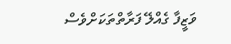ވަޒީފާ ގެއްލޭ ފަރާތްތަކަށްވެސް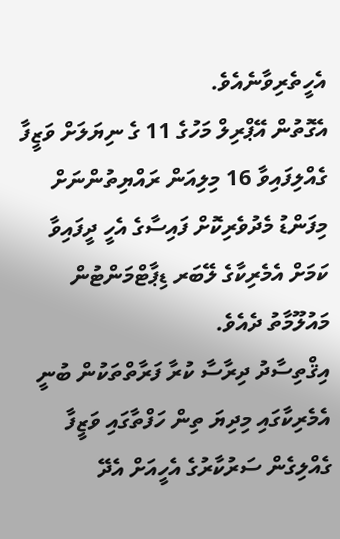އެހީތެރިވާނެއެވެ.
އެގޮތުން އޭޕްރިލް މަހުގެ 11 ގެ ނިޔަލަށް ވަޒީފާ ގެއްލިފައިވާ 16 މިލިއަން ރައްޔިތުންނަށް މިފަންޑު މެދުވެރިކޮށް ފައިސާގެ އެހީ ދީފައިވާ ކަމަށް އެމެރިކާގެ ލޭބަރ ޑިޕާޓްމަންޓުން މައުލޫމާތު ދެއެވެ.
އިޤްތިސާދު ދިރާސާ ކުރާ ފަރާތްތަކުން ބުނީ އެމެރިކާގައި މިދިޔަ ތިން ހަފްތާގައި ވަޒީފާ ގެއްލިގެން ސަރުކާރުގެ އެހީއަށް އެދޭ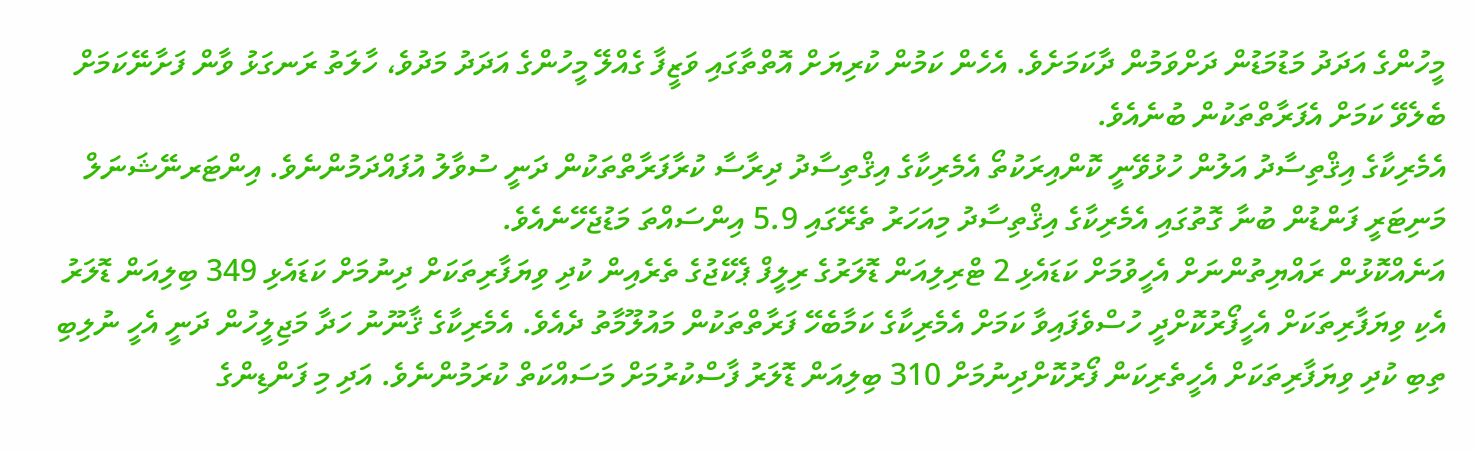މީހުންގެ އަދަދު މަޑުމަޑުން ދަށްވަމުން ދާކަމަށެވެ. އެހެން ކަމުން ކުރިޔަށް އޮތްތާގައި ވަޒީފާ ގެއްލޭ މީހުންގެ އަދަދު މަދުވެ، ހާލަތު ރަނގަޅު ވާން ފަށާނޭކަމަށް ބެލެވޭ ކަމަށް އެފަރާތްތަކުން ބުނެއެވެ.
އެމެރިކާގެ އިޤްތިސާދު އަލުން ހުޅުވޭނީ ކޮންއިރަކުތޯ އެމެރިކާގެ އިޤްތިސާދު ދިރާސާ ކުރާފަރާތްތަކުން ދަނީ ސުވާލު އުފައްދަމުންނެވެ. އިންޓަރނޭޝަނަލް މަނިޓަރީ ފަންޑުން ބުނާ ގޮތުގައި އެމެރިކާގެ އިޤްތިސާދު މިއަހަރު ތެރޭގައި 5.9 އިންސައްތަ މަޑުޖެހޭނެއެވެ.
އަނެއްކޮޅުން ރައްޔިތުންނަށް އެހީވުމަށް ކަޑައެޅި 2 ޓްރިލިއަން ޑޮލަރުގެ ރިލީފް ޕެކޭޖުގެ ތެރެއިން ކުދި ވިޔަފާރިތަކަށް ދިނުމަށް ކަޑައެޅި 349 ބިލިއަން ޑޮލަރު އެކި ވިޔަފާރިތަކަށް އެހީފޯރުކޮށްދީ ހުސްވެފައިވާ ކަމަށް އެމެރިކާގެ ކަމާބެހޭ ފަރާތްތަކުން މައުލޫމާތު ދެއެވެ. އެމެރިކާގެ ޤާނޫނު ހަދާ މަޖިލީހުން ދަނީ އެހީ ނުލިބި ތިބި ކުދި ވިޔަފާރިތަކަށް އެހީތެރިކަން ފޯރުކޮށްދިނުމަށް 310 ބިލިއަން ޑޮލަރު ފާސްކުރުމަށް މަސައްކަތް ކުރަމުންނެވެ. އަދި މި ފަންޑިންގެ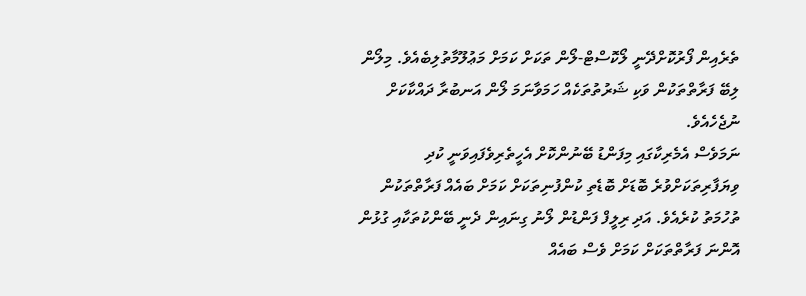ތެރެއިން ފޯރުކޮށްދޭނީ ލޯކޮސްޓް-ލޯން ތަކަށް ކަމަށް މަޢުލޫމާތުލިބެއެވެ. މިލޯން ލިބޭ ފަރާތްތަކުން ވަކި ޝަރުތުތަކެއް ހަމަވާނަމަ ލޯން އަނބުރާ ދައްކާކަށް ނުޖެހެއެވެ.
ނަމަވެސް އެމެރިކާގައި މިފަންޑު ބޭނުންކޮށް އެހީތެރިވެފައިވަނީ ކުދި ވިޔަފާރިތަކަށްވުރެ ބޮޑަށް ބޮޑެތި ކުންފުނިތަކަށް ކަމަށް ބައެއް ފަރާތްތަކުން ތުހުމަތު ކުރެއެވެ. އަދި ރިލީފް ފަންޑުން ލޯނު ގިނައިން ދެނީ ބޭންކުތަކާއި ގުޅުން އޮންނަ ފަރާތްތަކަށް ކަމަށް ވެސް ބައެއް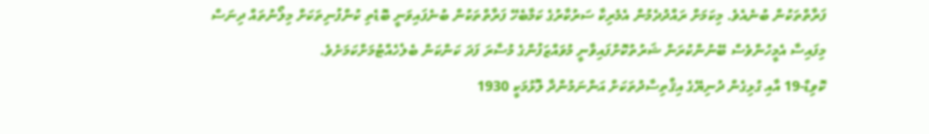ފަރާތްތަކުން ބުނެއެވެ. މިކަމަށް ރައްދުދެމުން އެމެރިކާ ސަރުކާރުގެ ކަމާބެހޭ ފަރާތްތަކުން ބުނެފައިވަނީ ބޮޑެތި ކުންފުނިތަކަށް މިލޯނުތައް ދިނަސް މިފައިސާ އެމީހުންވެސް ބޭނުންކުރަން ޝަރުތުކޮށްފައިވާނީ މުވައްޒަފުންގެ މުސާރަ ފަދަ ކަންކަން ބެލެހެއްޓުމަށްކަމަށެވެ.
ކޮވިޑް-19 އާއި ގުޅިގެން ދުނިޔޭގެ އިޤްތިސާދުތަކަށް އަންނަމުންދާ ލޮޅުމަކީ 1930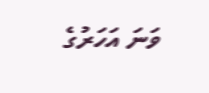ވަނަ އަހަރުގެ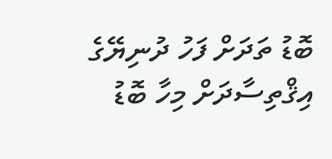ބޮޑު ތަދަށް ފަހު ދުނިޔޭގެ އިޤްތިސާދަށް މިހާ ބޮޑު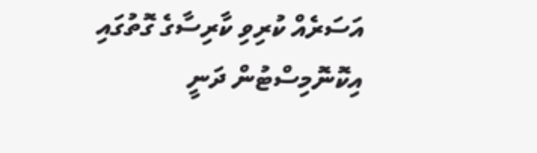އަސަރެއް ކުރިވި ކާރިސާގެ ގޮތުގައި އިކޮނޮމިސްޓުން ދަނީ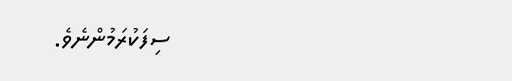ސިފަކުރަމުންނެވެ.